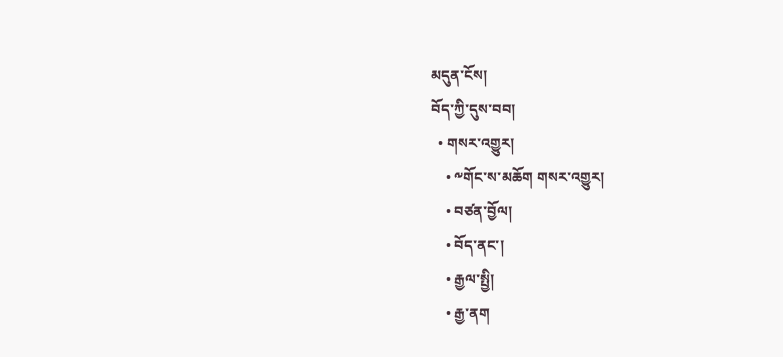མདུན་ངོས།
བོད་ཀྱི་དུས་བབ།
  • གསར་འགྱུར།
    • ༸གོང་ས་མཆོག གསར་འགྱུར།
    • བཙན་བྱོལ།
    • བོད་ནང་།
    • རྒྱལ་སྤྱི།
    • རྒྱ་ནག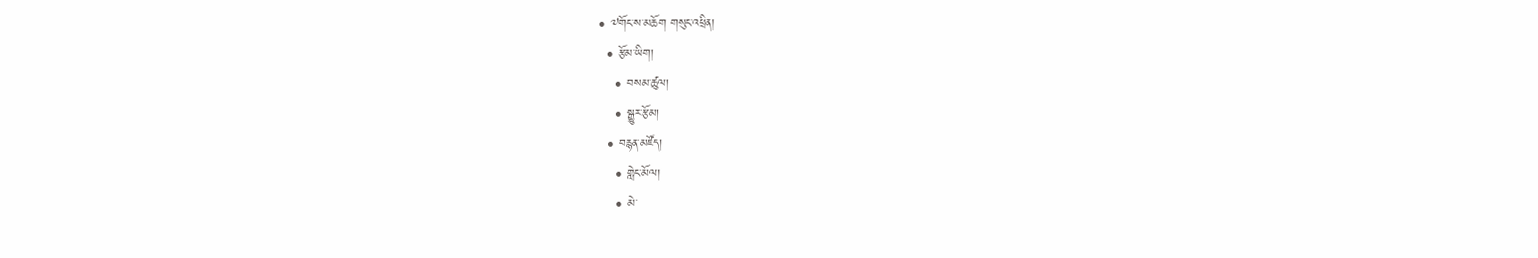• ༧གོང་ས་མཆོག གསུང་འཕྲིན།
  • རྩོམ་ཡིག།
    • བསམ་ཚུལ།
    • སྒྱུར་རྩོམ།
  • བརྙན་མཛོད།
    • གླེང་མོལ།
    • མེ་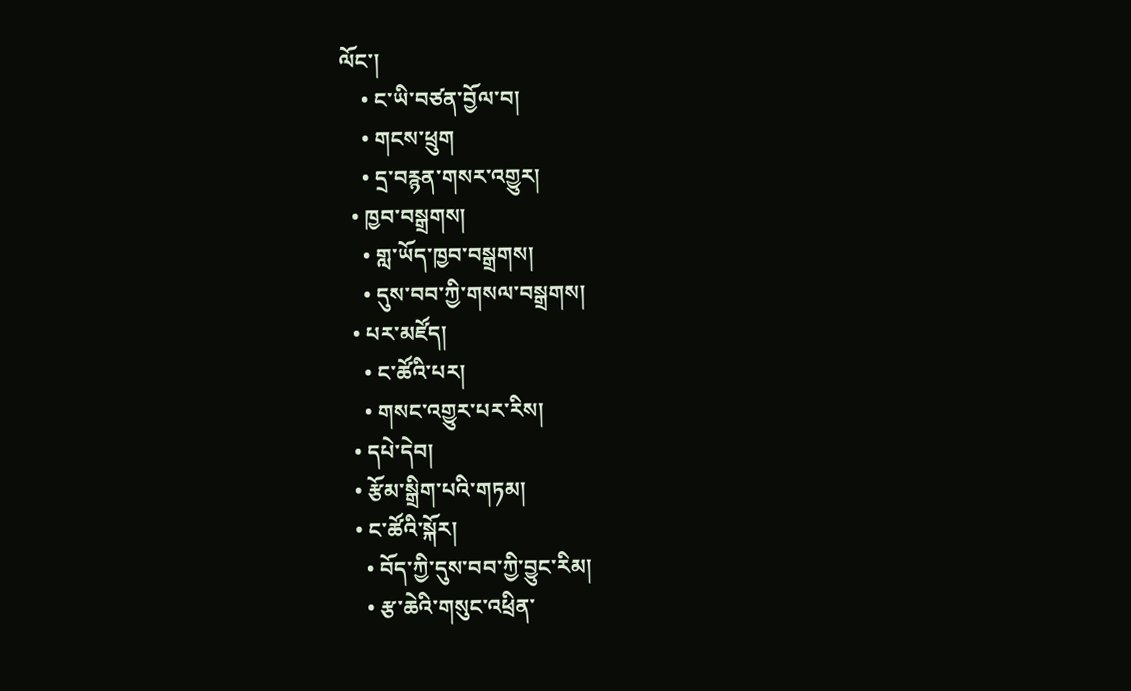ལོང་།
    • ང་ཡི་བཙན་བྱོལ་བ།
    • གངས་ཕྲུག
    • དྲ་བརྙན་གསར་འགྱུར།
  • ཁྱབ་བསྒྲགས།
    • གླ་ཡོད་ཁྱབ་བསྒྲགས།
    • དུས་བབ་ཀྱི་གསལ་བསྒྲགས།
  • པར་མཛོད།
    • ང་ཚོའི་པར།
    • གསང་འགྱུར་པར་རིས།
  • དཔེ་དེབ།
  • རྩོམ་སྒྲིག་པའི་གཏམ།
  • ང་ཚོའི་སྐོར།
    • བོད་ཀྱི་དུས་བབ་ཀྱི་བྱུང་རིམ།
    • རྩ་ཆེའི་གསུང་འཕྲིན་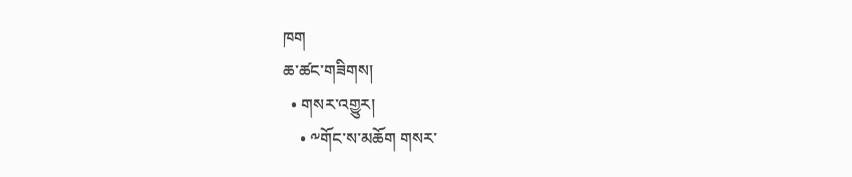ཁག
ཆ་ཚང་གཟིགས།
  • གསར་འགྱུར།
    • ༸གོང་ས་མཆོག གསར་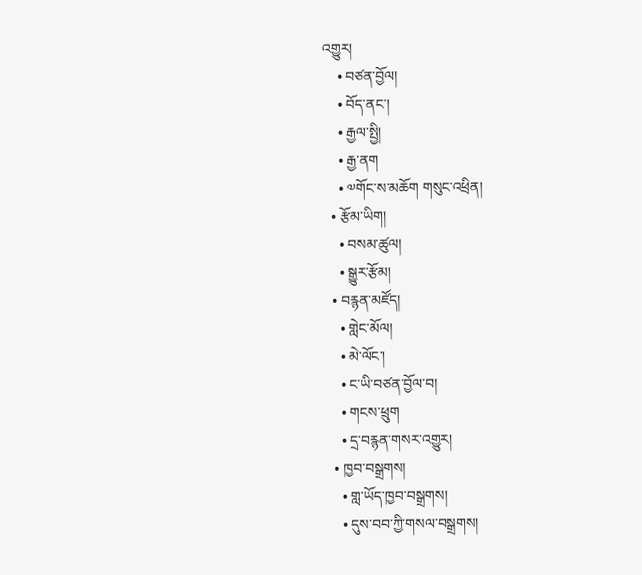འགྱུར།
    • བཙན་བྱོལ།
    • བོད་ནང་།
    • རྒྱལ་སྤྱི།
    • རྒྱ་ནག
    • ༧གོང་ས་མཆོག གསུང་འཕྲིན།
  • རྩོམ་ཡིག།
    • བསམ་ཚུལ།
    • སྒྱུར་རྩོམ།
  • བརྙན་མཛོད།
    • གླེང་མོལ།
    • མེ་ལོང་།
    • ང་ཡི་བཙན་བྱོལ་བ།
    • གངས་ཕྲུག
    • དྲ་བརྙན་གསར་འགྱུར།
  • ཁྱབ་བསྒྲགས།
    • གླ་ཡོད་ཁྱབ་བསྒྲགས།
    • དུས་བབ་ཀྱི་གསལ་བསྒྲགས།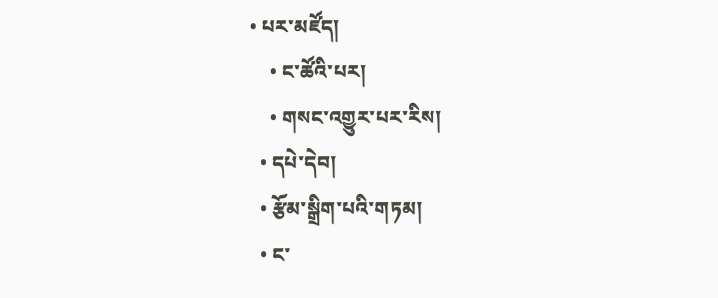• པར་མཛོད།
    • ང་ཚོའི་པར།
    • གསང་འགྱུར་པར་རིས།
  • དཔེ་དེབ།
  • རྩོམ་སྒྲིག་པའི་གཏམ།
  • ང་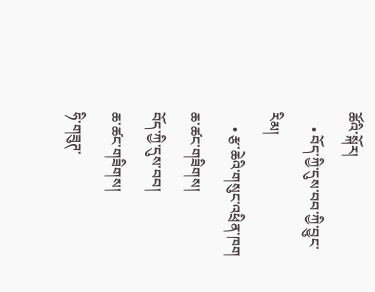ཚོའི་སྐོར།
    • བོད་ཀྱི་དུས་བབ་ཀྱི་བྱུང་རིམ།
    • རྩ་ཆེའི་གསུང་འཕྲིན་ཁག
ཆ་ཚང་གཟིགས།
བོད་ཀྱི་དུས་བབ།
ཆ་ཚང་གཟིགས།
ཧི་གཟུཊ་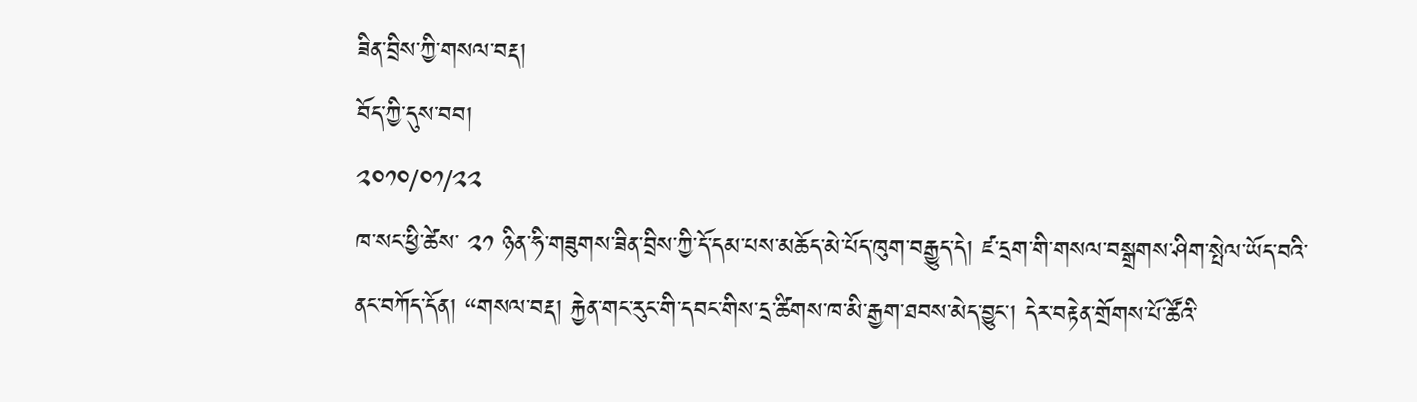ཟིན་བྲིས་ཀྱི་གསལ་བརྡ།
བོད་ཀྱི་དུས་བབ།
༢༠༡༠/༠༡/༢༢
ཁ་སང་ཕྱི་ཚེས་ ༢༡ ཉིན་ཧི་གཟུགས་ཟིན་བྲིས་ཀྱི་དོ་དམ་པས་མཆོད་མེ་པོད་ཁུག་བརྒྱུད་དེ། ཛ་དྲག་གི་གསལ་བསྒྲགས་ཤིག་སྤེལ་ཡོད་བའི་ནང་བཀོད་དོན། “གསལ་བརྡ། རྐྱེན་གང་རུང་གི་དབང་གིས་དྲ་ཚིགས་ཁ་མི་རྒྱག་ཐབས་མེད་བྱུང་། དེར་བརྟེན་གྲོགས་པོ་ཚོའི་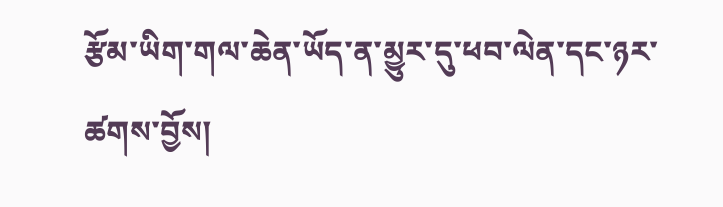རྩོམ་ཡིག་གལ་ཆེན་ཡོད་ན་མྱུར་དུ་ཕབ་ལེན་དང་ཉར་ཚགས་བྱོས།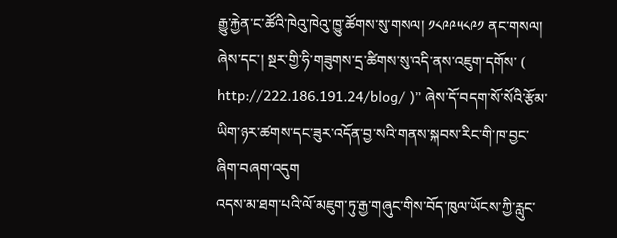རྒྱུ་རྐྱེན་ང་ཚོའི་ཁེའུ་ཁེའུ་ཁྱུ་ཚོགས་སུ་གསལ། ༡༨༩༩༥༨༩༡ ནང་གསལ། ཞེས་དང་། སྔར་གྱི་ཧི་གཟུགས་དྲ་ཚིགས་སུ་འདི་ནས་འཇུག་དགོས་ ( http://222.186.191.24/blog/ )” ཞེས་དོ་བདག་སོ་སོའི་རྩོམ་ཡིག་ཉར་ཚགས་དང་ཟུར་འདོན་བྱ་སའི་གནས་སྐབས་རིང་གི་ཁ་བྱང་ཞིག་བཞག་འདུག
འདས་མ་ཐག་པའི་ལོ་མཇུག་ཏུ་རྒྱ་གཞུང་གིས་བོད་ཁུལ་ཡོངས་ཀྱི་རླུང་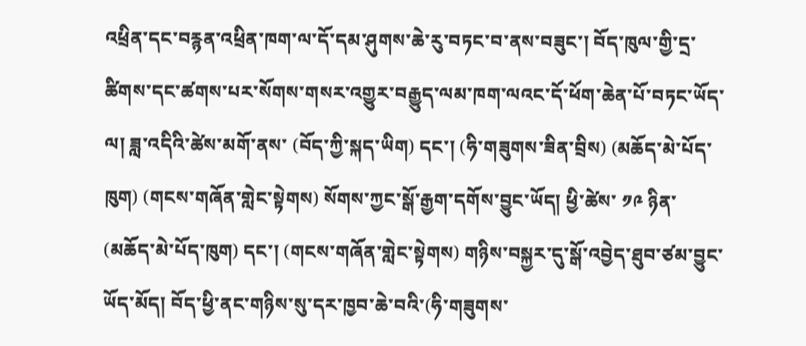འཕྲིན་དང་བརྙན་འཕྲིན་ཁག་ལ་དོ་དམ་ཤུགས་ཆེ་རུ་བཏང་བ་ནས་བཟུང་། བོད་ཁུལ་གྱི་དྲ་ཚིགས་དང་ཚགས་པར་སོགས་གསར་འགྱུར་བརྒྱུད་ལམ་ཁག་ལའང་དོ་ཕོག་ཆེན་པོ་བཏང་ཡོད་ལ། ཟླ་འདིའི་ཚེས་མགོ་ནས་ (བོད་ཀྱི་སྐད་ཡིག) དང་། (ཧི་གཟུགས་ཟིན་བྲིས) (མཆོད་མེ་པོད་ཁུག) (གངས་གཞོན་གླེང་སྟེགས) སོགས་ཀྱང་སྒོ་རྒྱག་དགོས་བྱུང་ཡོད། ཕྱི་ཚེས་ ༡༩ ཉིན་ (མཆོད་མེ་པོད་ཁུག) དང་། (གངས་གཞོན་གླེང་སྟེགས) གཉིས་བསྐྱར་དུ་སྒོ་འབྱེད་ཐུབ་ཙམ་བྱུང་ཡོད་མོད། བོད་ཕྱི་ནང་གཉིས་སུ་དར་ཁྱབ་ཆེ་བའི་(ཧི་གཟུགས་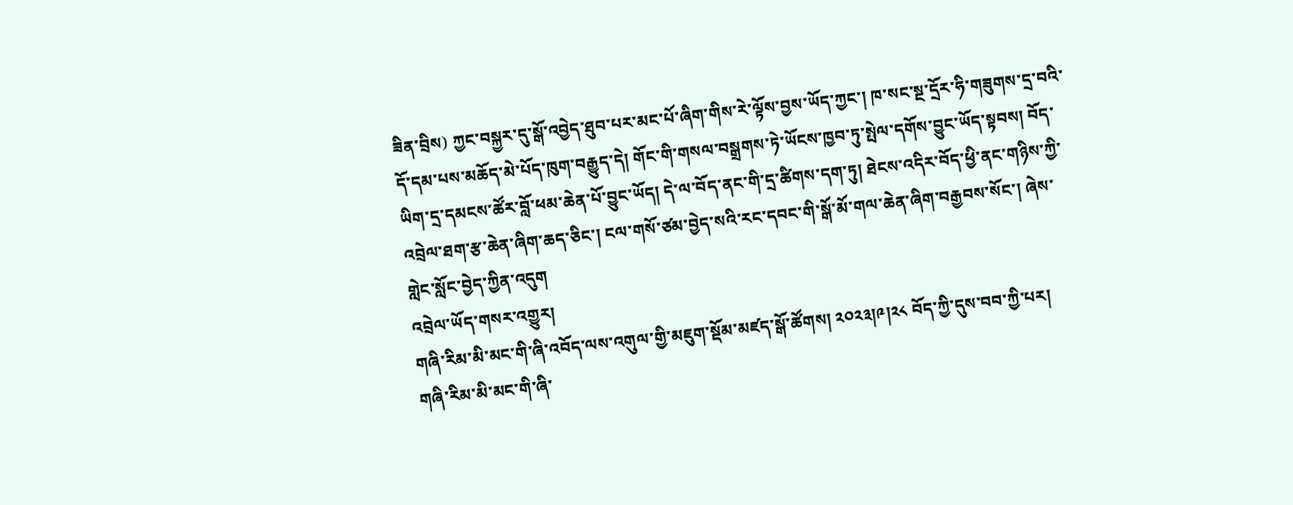ཟིན་བྲིས) ཀྱང་བསྐྱར་དུ་སྒོ་འབྱེད་ཐུབ་པར་མང་པོ་ཞིག་གིས་རེ་ལྟོས་བྱས་ཡོད་ཀྱང་། ཁ་སང་སྔ་དྲོར་ཧི་གཟུགས་དྲ་བའི་དོ་དམ་པས་མཆོད་མེ་པོད་ཁུག་བརྒྱུད་དེ། གོང་གི་གསལ་བསྒྲགས་ཏེ་ཡོངས་ཁྱབ་ཏུ་སྤེལ་དགོས་བྱུང་ཡོད་སྟབས། བོད་ཡིག་དྲ་དམངས་ཚོར་བློ་ཕམ་ཆེན་པོ་བྱུང་ཡོད། དེ་ལ་བོད་ནང་གི་དྲ་ཚིགས་དག་ཏུ། ཐེངས་འདིར་བོད་ཕྱི་ནང་གཉིས་ཀྱི་འབྲེལ་ཐག་རྩ་ཆེན་ཞིག་ཆད་ཅིང་། ངལ་གསོ་ཙམ་བྱེད་སའི་རང་དབང་གི་སྒོ་མོ་གལ་ཆེན་ཞིག་བརྒྱབས་སོང་། ཞེས་གླེང་སློང་བྱེད་ཀྱིན་འདུག
འབྲེལ་ཡོད་གསར་འགྱུར།
གཞི་རིམ་མི་མང་གི་ཞི་འབོད་ལས་འགུལ་གྱི་མཇུག་སྡོམ་མཛད་སྒོ་ཚོགས། ༢༠༢༣།༩།༢༨ བོད་ཀྱི་དུས་བབ་ཀྱི་པར།
གཞི་རིམ་མི་མང་གི་ཞི་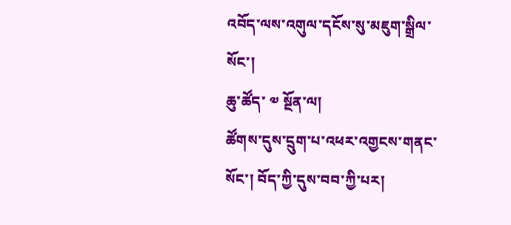འབོད་ལས་འགུལ་དངོས་སུ་མཇུག་སྒྲིལ་སོང་།
ཆུ་ཚོད་ ༧ སྔོན་ལ།
ཚོགས་དུས་དྲུག་པ་འཕར་འགྱངས་གནང་སོང་། བོད་ཀྱི་དུས་བབ་ཀྱི་པར།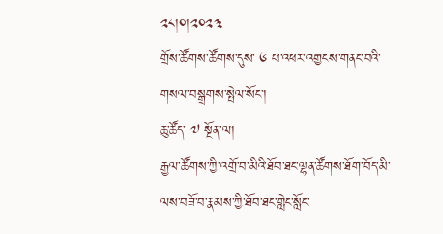༢༨།༠།༢༠༢༣
གྲོས་ཚོགས་ཚོགས་དུས་ ༦ པ་འཕར་འགྱངས་གནང་བའི་གསལ་བསྒྲགས་སྤེལ་སོང་།
ཆུ་ཚོད་ ༧ སྔོན་ལ།
རྒྱལ་ཚོགས་ཀྱི་འགྲོ་བ་མིའི་ཐོབ་ཐང་ལྷན་ཚོགས་ཐོག་བོད་མི་ལས་བཟོ་བ་རྣམས་ཀྱི་ཐོབ་ཐང་གླེང་སློང་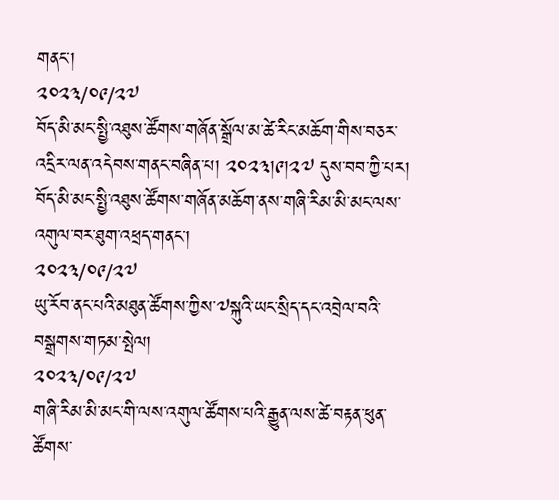གནང་།
༢༠༢༣/༠༩/༢༧
བོད་མི་མང་སྤྱི་འཐུས་ཚོགས་གཞོན་སྒྲོལ་མ་ཚེ་རིང་མཆོག་གིས་བཅར་འདྲིར་ལན་འདེབས་གནང་བཞིན་པ། ༢༠༢༣།༩།༢༧ དུས་བབ་ཀྱི་པར།
བོད་མི་མང་སྤྱི་འཐུས་ཚོགས་གཞོན་མཆོག་ནས་གཞི་རིམ་མི་མང་ལས་འགུལ་བར་ཐུག་འཕྲད་གནང་།
༢༠༢༣/༠༩/༢༧
ཡུ་རོབ་ནང་པའི་མཐུན་ཚོགས་ཀྱིས་༧སྐུའི་ཡང་སྲིད་དང་འབྲེལ་བའི་བསྒྲགས་གཏམ་སྤེལ།
༢༠༢༣/༠༩/༢༧
གཞི་རིམ་མི་མང་གི་ལས་འགུལ་ཚོགས་པའི་རྒྱུན་ལས་ཚེ་བརྟན་ཕུན་ཚོགས་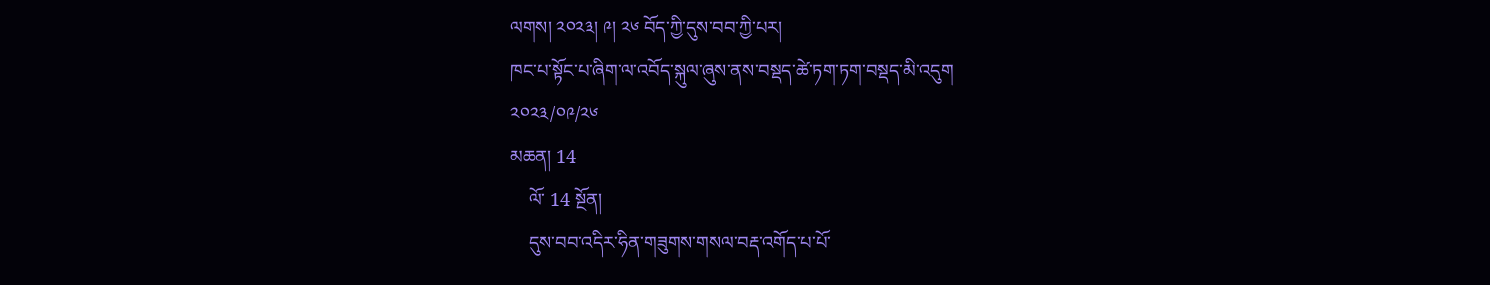ལགས། ༢༠༢༣། ༩། ༢༦ བོད་ཀྱི་དུས་བབ་ཀྱི་པར།
ཁང་པ་སྟོང་པ་ཞིག་ལ་འབོད་སྐུལ་ཞུས་ནས་བསྡད་ཚེ་ཏག་ཏག་བསྡད་མི་འདུག
༢༠༢༣/༠༩/༢༦
མཆན། 14
    ལོ་ 14 སྔོན།
    དུས་བབ་འདིར་ཧིན་གཟུགས་གསལ་བརྡ་འགོད་པ་པོ་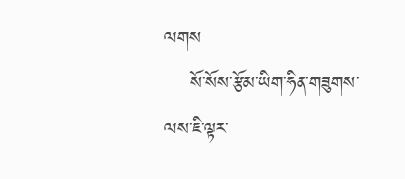ལགས
    སོ་སོས་རྩོམ་ཡིག་ཧིན་གཟུགས་ལས་ཇི་ལྟར་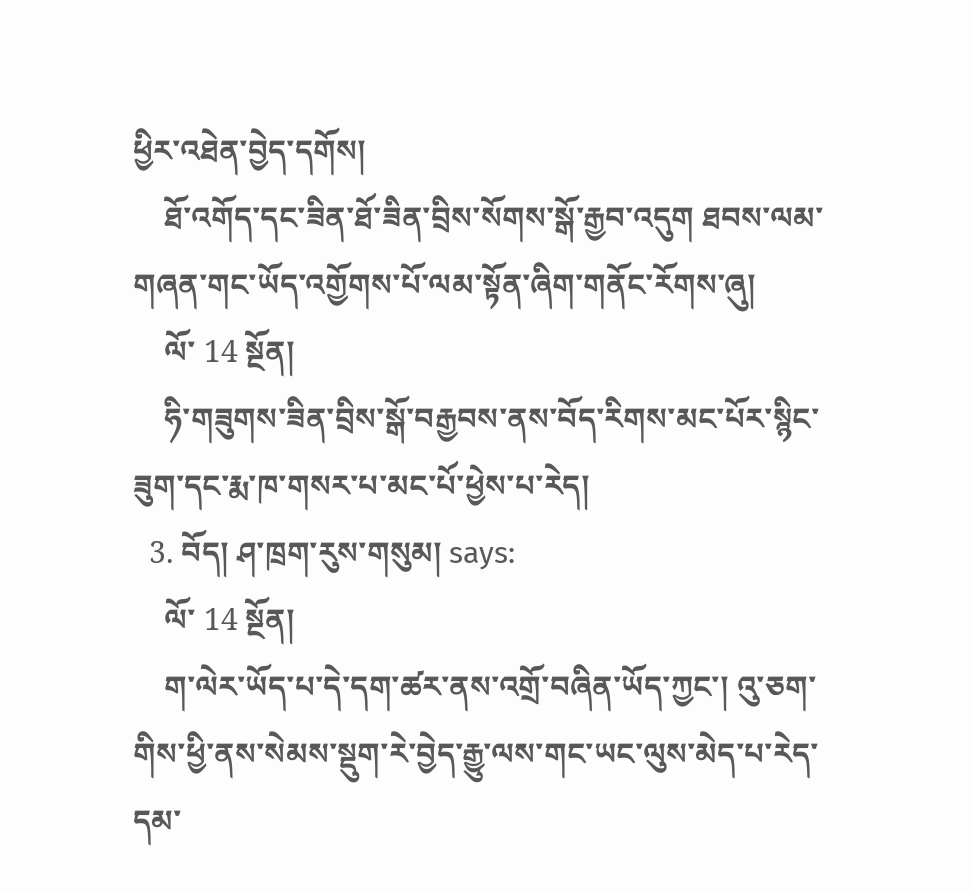ཕྱིར་འཐེན་བྱེད་དགོས།
    ཐོ་འགོད་དང་ཟིན་ཐོ་ཟིན་བྲིས་སོགས་སྒོ་རྒྱབ་འདུག ཐབས་ལམ་གཞན་གང་ཡོད་འགྱོགས་པོ་ལམ་སྟོན་ཞིག་གནོང་རོགས་ཞུ།
    ལོ་ 14 སྔོན།
    ཧི་གཟུགས་ཟིན་བྲིས་སྒོ་བརྒྱབས་ནས་བོད་རིགས་མང་པོར་སྙིང་ཟུག་དང་རྨ་ཁ་གསར་པ་མང་པོ་ཕྱེས་པ་རེད།
  3. བོད། ཤ་ཁྲག་རུས་གསུམ། says:
    ལོ་ 14 སྔོན།
    ག་ལེར་ཡོད་པ་དེ་དག་ཚར་ནས་འགྲོ་བཞིན་ཡོད་ཀྱང་། འུ་ཅག་གིས་ཕྱི་ནས་སེམས་སྡུག་རེ་བྱེད་རྒྱུ་ལས་གང་ཡང་ལུས་མེད་པ་རེད་དམ་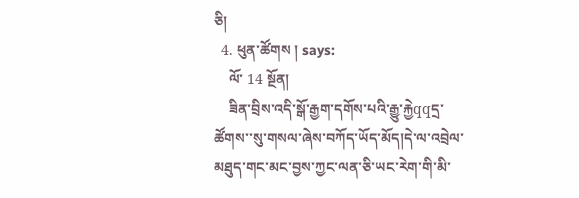ཅི།
  4. ཕུན་ཚོགས ། says:
    ལོ་ 14 སྔོན།
    ཟིན་བྲིས་འདི་སྒོ་རྒྱག་དགོས་པའི་རྒྱུ་རྐྱེqqདྲ་ཚོགས་་སུ་གསལ་ཞེས་བཀོད་ཡོད་མོད།དེ་ལ་འབྲེལ་མཐུད་གང་མང་བྱས་ཀྱང་ལན་ཅི་ཡང་རེག་གི་མི་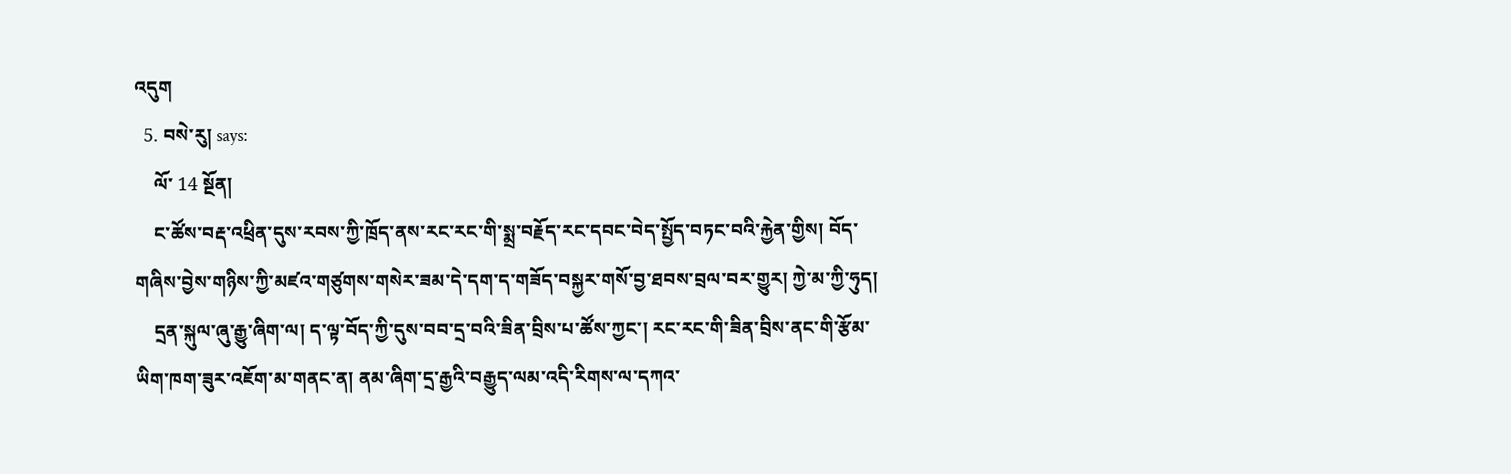འདུག
  5. བསེ་རུ། says:
    ལོ་ 14 སྔོན།
    ང་ཚོས་བརྡ་འཕྲིན་དུས་རབས་ཀྱི་ཁྲོད་ནས་རང་རང་གི་སྨྲ་བརྗོད་རང་དབང་བེད་སྤྱོད་བཏང་བའི་རྐྱེན་གྱིས། བོད་གཞིས་བྱེས་གཉིས་ཀྱི་མཛའ་གཙུགས་གསེར་ཟམ་དེ་དག་ད་གཟོད་བསྐྱར་གསོ་བྱ་ཐབས་བྲལ་བར་གྱུར། ཀྱེ་མ་ཀྱི་ཧུད།
    དྲན་སྐུལ་ཞུ་རྒྱུ་ཞིག་ལ། ད་ལྟ་བོད་ཀྱི་དུས་བབ་དྲ་བའི་ཟིན་བྲིས་པ་ཚོས་ཀྱང་། རང་རང་གི་ཟིན་བྲིས་ནང་གི་རྩོམ་ཡིག་ཁག་ཟུར་འཇོག་མ་གནང་ན། ནམ་ཞིག་དྲ་རྒྱའི་བརྒྱུད་ལམ་འདི་རིགས་ལ་དཀའ་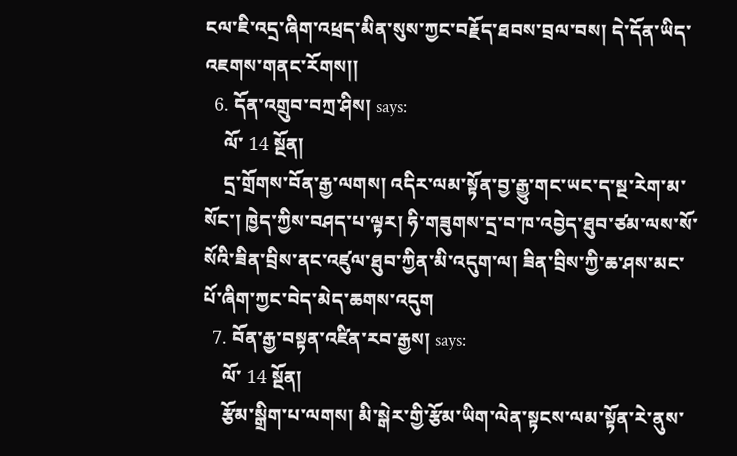ངལ་ཇི་འདྲ་ཞིག་འཕྲད་མིན་སུས་ཀྱང་བརྗོད་ཐབས་བྲལ་བས། དེ་དོན་ཡིད་འཇགས་གནང་རོགས།།
  6. དོན་འགྲུབ་བཀྲ་ཤིས། says:
    ལོ་ 14 སྔོན།
    དྲ་གྲོགས་བོན་རྒྱ་ལགས། འདིར་ལམ་སྟོན་བྱ་རྒྱུ་གང་ཡང་ད་སྔ་རེག་མ་སོང་། ཁྱེད་ཀྱིས་བཤད་པ་ལྟར། ཧི་གཟུགས་དྲ་བ་ཁ་འབྱེད་ཐུབ་ཙམ་ལས་སོ་སོའི་ཟིན་བྲིས་ནང་འཛུལ་ཐུབ་ཀྱིན་མི་འདུག་ལ། ཟིན་བྲིས་ཀྱི་ཆ་ཤས་མང་པོ་ཞིག་ཀྱང་བེད་མེད་ཆགས་འདུག
  7. བོན་རྒྱ་བསྟན་འཛིན་རབ་རྒྱས། says:
    ལོ་ 14 སྔོན།
    རྩོམ་སྒྲིག་པ་ལགས། མི་སྒེར་གྱི་རྩོམ་ཡིག་ལེན་སྟངས་ལམ་སྟོན་རེ་ནུས་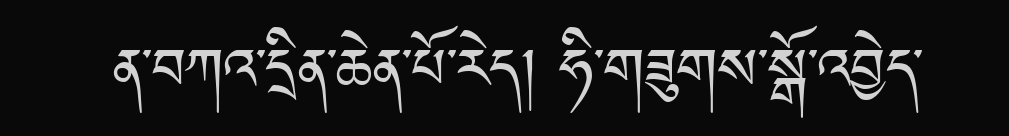ན་བཀའ་དྲིན་ཆེན་པོ་རེད། ཧི་གཟུགས་སྒོ་འབྱེད་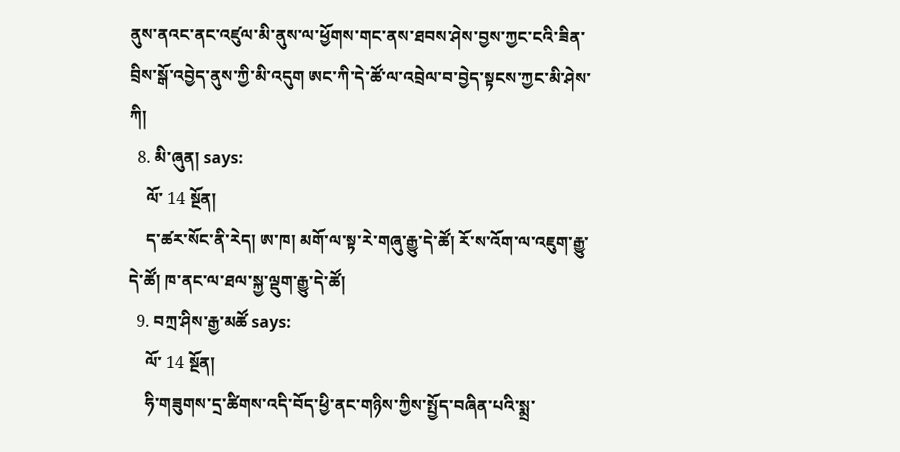ནུས་ནའང་ནང་འཛུལ་མི་ནུས་ལ་ཕྱོགས་གང་ནས་ཐབས་ཤེས་བྱས་ཀྱང་ངའི་ཟིན་བྲིས་སྒོ་འབྱེད་ནུས་ཀྱི་མི་འདུག ཨང་ཀི་དེ་ཚོ་ལ་འབྲེལ་བ་བྱེད་སྟངས་ཀྱང་མི་ཤེས་ཀི།
  8. མི་ཞུན། says:
    ལོ་ 14 སྔོན།
    ད་ཚར་སོང་ནི་རེད། ཨ་ཁ། མགོ་ལ་སྟ་རེ་གཞུ་རྒྱུ་དེ་ཚོ། རོ་ས་འོག་ལ་འཇུག་རྒྱུ་དེ་ཚོ། ཁ་ནང་ལ་ཐལ་སྐྱ་ལྡུག་རྒྱུ་དེ་ཚོ།
  9. བཀྲ་ཤིས་རྒྱ་མཚོ says:
    ལོ་ 14 སྔོན།
    ཧི་གཟུགས་དྲ་ཚིགས་འདི་བོད་ཕྱི་ནང་གཉིས་ཀྱིས་སྤྱོད་བཞིན་པའི་སྨྲ་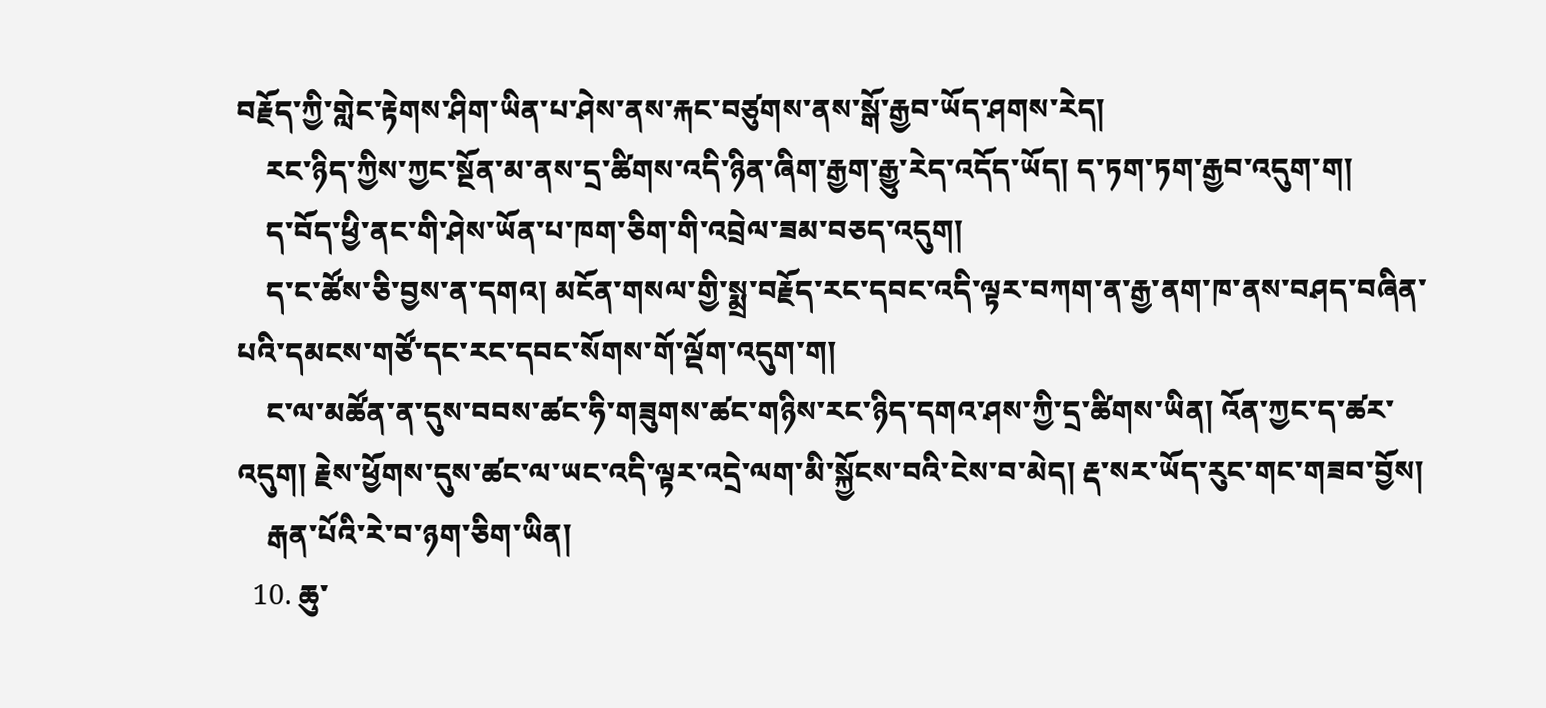བརྗོད་ཀྱི་གླེང་རྟེགས་ཤིག་ཡིན་པ་ཤེས་ནས་རྐང་བཙུགས་ནས་སྒོ་རྒྱབ་ཡོད་ཤགས་རེད།
    རང་ཉིད་ཀྱིས་ཀྱང་སྔོན་མ་ནས་དྲ་ཚིགས་འདི་ཉིན་ཞིག་རྒྱག་རྒྱུ་རེད་འདོད་ཡོད། ད་ཏག་ཏག་རྒྱབ་འདུག་ག།
    ད་བོད་ཕྱི་ནང་གི་ཤེས་ཡོན་པ་ཁག་ཅིག་གི་འབྲེལ་ཟམ་བཅད་འདུག།
    ད་ང་ཚོས་ཅི་བྱས་ན་དགའ། མངོན་གསལ་གྱི་སྨྲ་བརྗོད་རང་དབང་འདི་ལྟར་བཀག་ན་རྒྱ་ནག་ཁ་ནས་བཤད་བཞིན་པའི་དམངས་གཙོ་དང་རང་དབང་སོགས་གོ་ལྡོག་འདུག་ག།
    ང་ལ་མཚོན་ན་དུས་བབས་ཚང་ཧི་གཟུགས་ཚང་གཉིས་རང་ཉིད་དགའ་ཤས་ཀྱི་དྲ་ཚིགས་ཡིན། འོན་ཀྱང་ད་ཚར་འདུག། རྗེས་ཕྱོགས་དུས་ཚང་ལ་ཡང་འདི་ལྟར་འདྲེ་ལག་མི་སྐྱོངས་བའི་ངེས་བ་མེད། རྡ་སར་ཡོད་རུང་གང་གཟབ་བྱོས།
    རྒན་པོའི་རེ་བ་ཉག་ཅིག་ཡིན།
  10. ཆུ་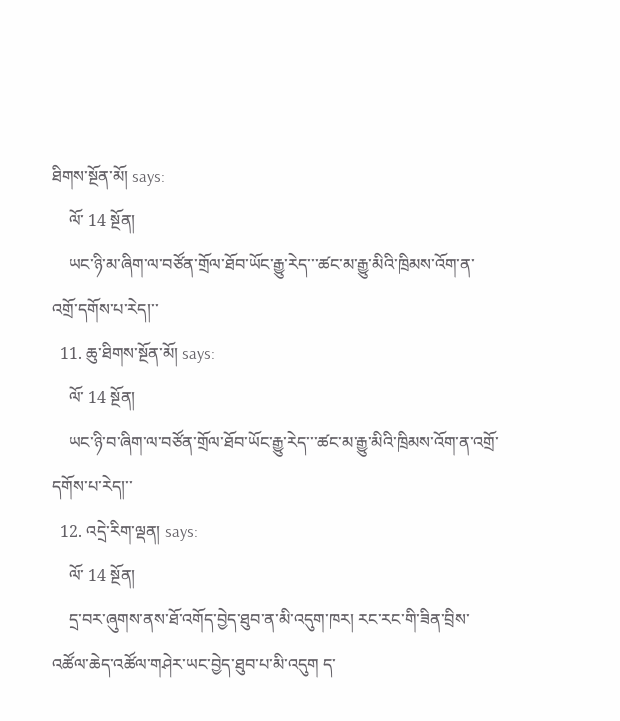ཐིགས་སྔོན་མོ། says:
    ལོ་ 14 སྔོན།
    ཡང་ཉི་མ་ཞིག་ལ་བཙོན་གྲོལ་ཐོབ་ཡོང་རྒྱུ་རེད་་་ཚང་མ་རྒྱུ་མིའི་ཁྲིམས་འོག་ན་འགྲོ་དགོས་པ་རེད།་་
  11. ཆུ་ཐིགས་སྔོན་མོ། says:
    ལོ་ 14 སྔོན།
    ཡང་ཉི་བ་ཞིག་ལ་བཙོན་གྲོལ་ཐོབ་ཡོང་རྒྱུ་རེད་་་ཚང་མ་རྒྱུ་མིའི་ཁྲིམས་འོག་ན་འགྲོ་དགོས་པ་རེད།་་
  12. འདྲེ་རིག་ལྡན། says:
    ལོ་ 14 སྔོན།
    དྲ་བར་ཞུགས་ནས་ཐོ་འགོད་བྱེད་ཐུབ་ན་མི་འདུག་ཁར། རང་རང་གི་ཟིན་བྲིས་འཚོལ་ཆེད་འཚོལ་གཤེར་ཡང་བྱེད་ཐུབ་པ་མི་འདུག ད་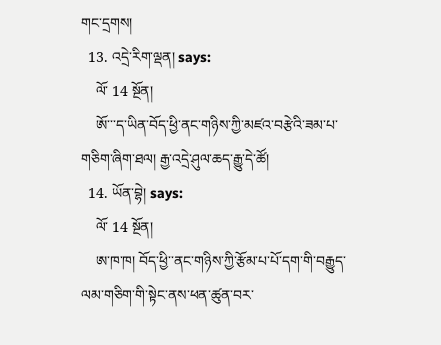གང་དྲགས།
  13. འདྲེ་རིག་ལྡན། says:
    ལོ་ 14 སྔོན།
    ཨོ་་་ད་ཡིན་བོད་ཕྱི་ནང་གཉིས་ཀྱི་མཛའ་བརྩེའི་ཟམ་པ་གཅིག་ཞིག་ཐལ། རྒྱ་འདྲེ་ཤུལ་ཆད་རྒྱུ་དེ་ཚོ།
  14. ཡོན་བྷེ། says:
    ལོ་ 14 སྔོན།
    ཨ་ཁ་ཁ། བོད་ཕྱི་་ནང་གཉིས་ཀྱི་རྩོམ་པ་པོ་དག་གི་བརྒྱུད་ལམ་གཅིག་གི་སྟེང་ནས་ཕན་ཚུན་བར་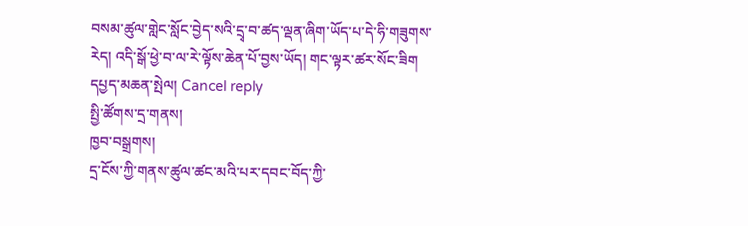བསམ་ཚུལ་གླེང་སློང་བྱེད་སའི་དྲྭ་བ་ཚད་ལྡན་ཞིག་ཡོད་པ་དེ་ཧི་གཟུགས་རེད། འདི་སྒོ་ཕྱེ་བ་ལ་རེ་ལྟོས་ཆེན་པོ་བྱས་ཡོད། གང་ལྟར་ཚར་སོང་ཟིག
དཔྱད་མཆན་སྤེལ། Cancel reply
སྤྱི་ཚོགས་དྲ་གནས།
ཁྱབ་བསྒྲགས།
དྲ་ངོས་ཀྱི་གནས་ཚུལ་ཚང་མའི་པར་དབང་བོད་ཀྱི་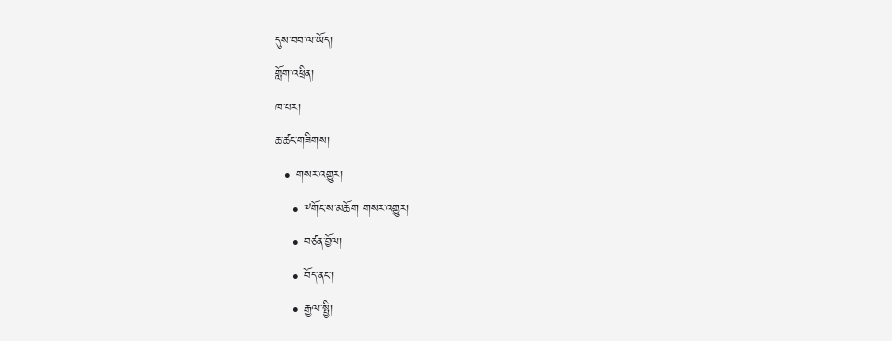དུས་བབ་ལ་ཡོད།
གློག་འཕྲིན།
ཁ་པར།
ཆ་ཚང་གཟིགས།
  • གསར་འགྱུར།
    • ༸གོང་ས་མཆོག གསར་འགྱུར།
    • བཙན་བྱོལ།
    • བོད་ནང་།
    • རྒྱལ་སྤྱི།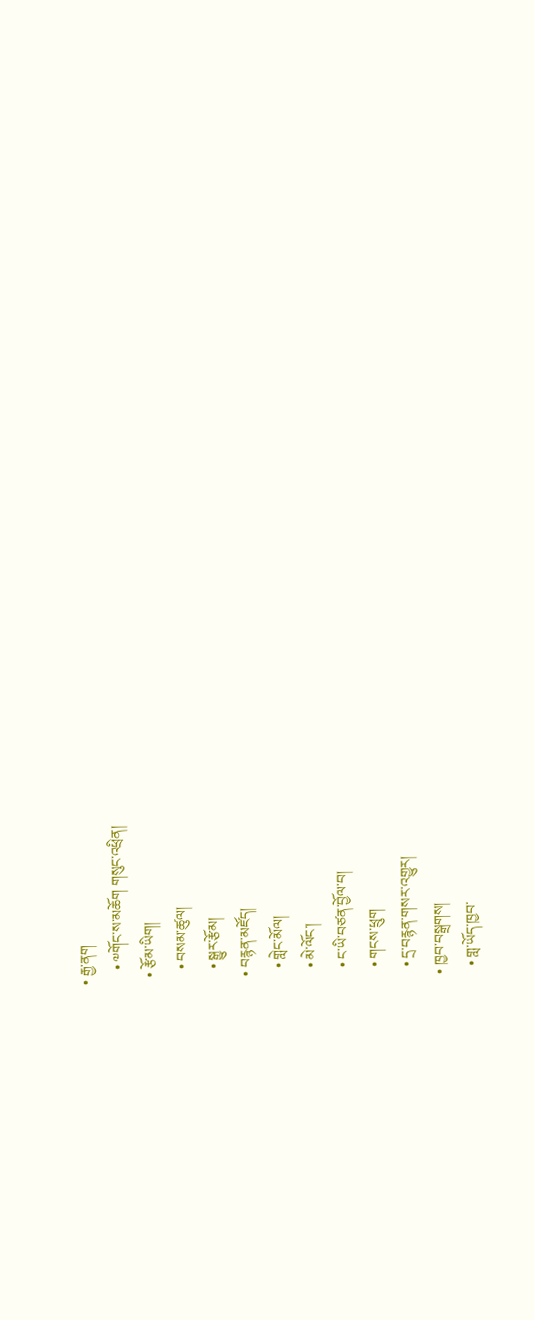• རྒྱ་ནག
    • ༧གོང་ས་མཆོག གསུང་འཕྲིན།
  • རྩོམ་ཡིག།
    • བསམ་ཚུལ།
    • སྒྱུར་རྩོམ།
  • བརྙན་མཛོད།
    • གླེང་མོལ།
    • མེ་ལོང་།
    • ང་ཡི་བཙན་བྱོལ་བ།
    • གངས་ཕྲུག
    • དྲ་བརྙན་གསར་འགྱུར།
  • ཁྱབ་བསྒྲགས།
    • གླ་ཡོད་ཁྱབ་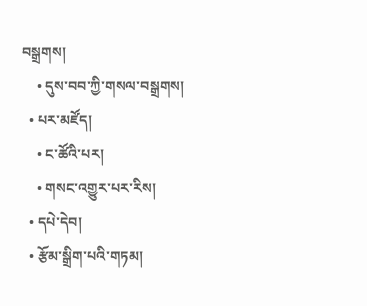བསྒྲགས།
    • དུས་བབ་ཀྱི་གསལ་བསྒྲགས།
  • པར་མཛོད།
    • ང་ཚོའི་པར།
    • གསང་འགྱུར་པར་རིས།
  • དཔེ་དེབ།
  • རྩོམ་སྒྲིག་པའི་གཏམ།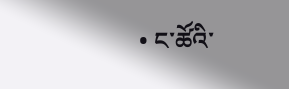• ང་ཚོའི་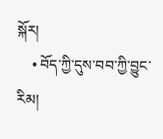སྐོར།
    • བོད་ཀྱི་དུས་བབ་ཀྱི་བྱུང་རིམ།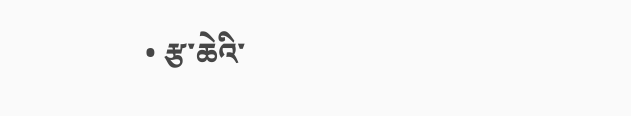• རྩ་ཆེའི་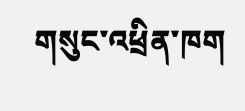གསུང་འཕྲིན་ཁག